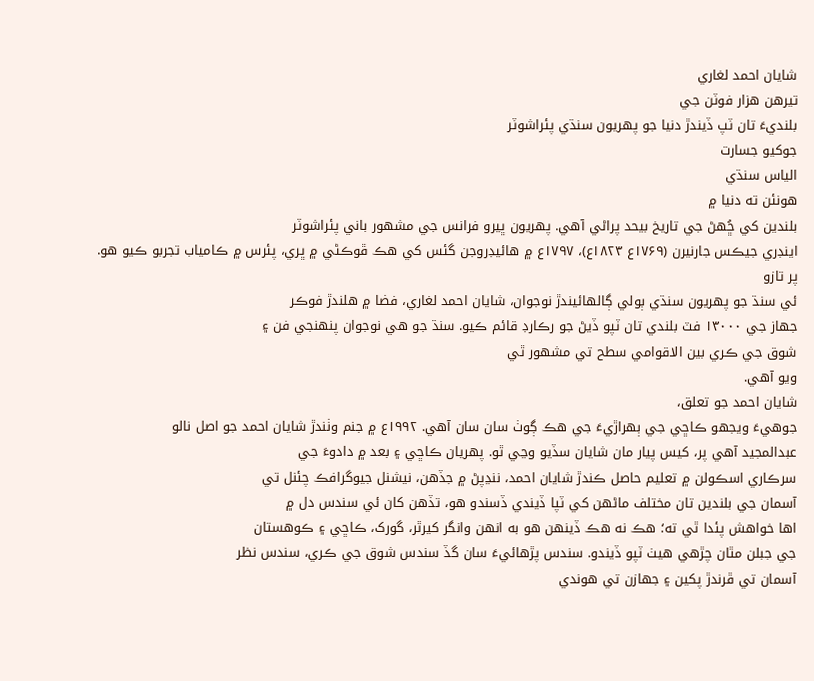شايان احمد لغاري
تيرھن ھزار فوٽن جي
بلنديءَ تان ٽپ ڏيندڙ دنيا جو پھريون سنڌي پئراشوٽر
جوکيو جسارت
الياس سنڌي
ھونئن ته دنيا ۾
بلندين کي ڇُھڻ جي تاريخ بيحد پراڻي آھي. پھريون ڀيرو فرانس جي مشھور باني پئراشوٽر
اينڊري جيڪس جارنيرن (۱۷۶۹ع ۱۸۲۳ع)، ۱۷۹۷ع ۾ ھائيڊروجن گئس کي ھڪ ڦوڪڻي ۾ ڀري، پئرس ۾ ڪامياب تجربو ڪيو ھو. پر تازو
ئي سنڌ جو پھريون سنڌي ٻولي ڳالھائيندڙ نوجوان، شايان احمد لغاري، فضا ۾ ھلندڙ فوڪر
جھاز جي ۱۳۰۰۰ فٽ بلندي تان ٽپو ڏيڻ جو رڪارڊ قائم ڪيو. سنڌ جو ھي نوجوان پنھنجي فن ۽
شوق جي ڪري بين الاقوامي سطح تي مشھور ٿي
ويو آھي.
شايان احمد جو تعلق،
جوھيءَ ويجھو ڪاڇي جي ٻھراڙيءَ جي ھڪ ڳوٺ سان سان آھي. ۱۹۹۲ع ۾ جنم وٺندڙ شايان احمد جو اصل نالو
عبدالمجيد آھي پر، کيس پيار مان شايان سڏيو وڃي ٿو. پھريان ڪاڇي ۽ بعد ۾ دادوءَ جي
سرڪاري اسڪولن ۾ تعليم حاصل ڪندڙ شايان احمد، ننڍپڻ ۾ جڏھن، نيشنل جيوگرافڪ چئنل تي
آسمان جي بلندين تان مختلف ماڻھن کي ٽپا ڏيندي ڏسندو ھو، تڏھن کان ئي سندس دل ۾
اھا خواھش پئدا ٿي ته؛ ھڪ نه ھڪ ڏينھن ھو به انھن وانگر کيرٿر، گورک، ڪاڇي ۽ ڪوھستان
جي جبلن مٿان چڙھي ھيٺ ٽپو ڏيندو. سندس پڙھائيءَ سان گڏ سندس شوق جي ڪري، سندس نظر
آسمان تي ڦرندڙ پکين ۽ جھازن تي ھوندي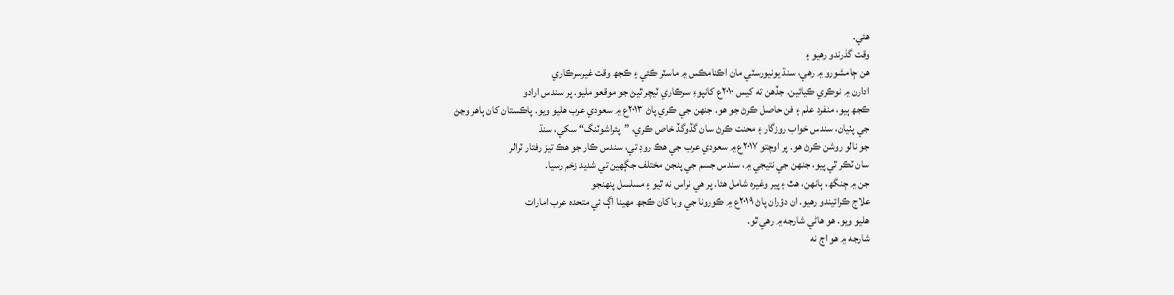ھئي.
وقت گذرندو رھيو ۽
ھن ڄامشورو ۾ رھي، سنڌ يونيورسٽي مان اڪنامڪس ۾ ماسٽر ڪئي ۽ ڪجھ وقت غيرسرڪاري
ادارن ۾ نوڪري ڪيائين. جڏھن ته کيس ۲۰۱۰ع کانپوءِ سرڪاري ٽيچر ٿيڻ جو موقعو مليو. پر سندس ارادو
ڪجھ ٻيو، منفرد علم ۽ فن حاصل ڪرڻ جو ھو. جنھن جي ڪري پاڻ ۲۰۱۳ع ۾ سعودي عرب ھليو ويو. پاڪستان کان ٻاھر وڃڻ
جي پٺيان، سندس خواب روزگار ۽ محنت ڪرڻ سان گڏوگڏ خاص ڪري، ”پئراشوٽنگ“ سکي، سنڌ
جو نالو روشن ڪرڻ ھو. پر اوچتو ۲۰۱۷ع ۾ سعودي عرب جي ھڪ روڊ تي، سندس ڪار جو ھڪ تيز رفتار ٽرالر
سان ٽڪر ٿي پيو، جنھن جي نتيجي ۾، سندس جسم جي پنجن مختلف جڳھين تي شديد زخم رسيا.
جن ۾ ڄنگھ، ٻانھن، ھٿ ۽ پير وغيره شامل ھئا. پر ھي نراس نه ٿيو ۽ مسلسل پنھنجو
علاج ڪرائيندو رھيو. ان دؤران پاڻ ۲۰۱۹ع ۾ ڪورونا جي وبا کان ڪجھ مھينا اڳ ئي متحده عرب امارات
ھليو ويو. ھو ھاڻي شارجه ۾ رھي ٿو.
شارجه ۾ ھو اڄ نه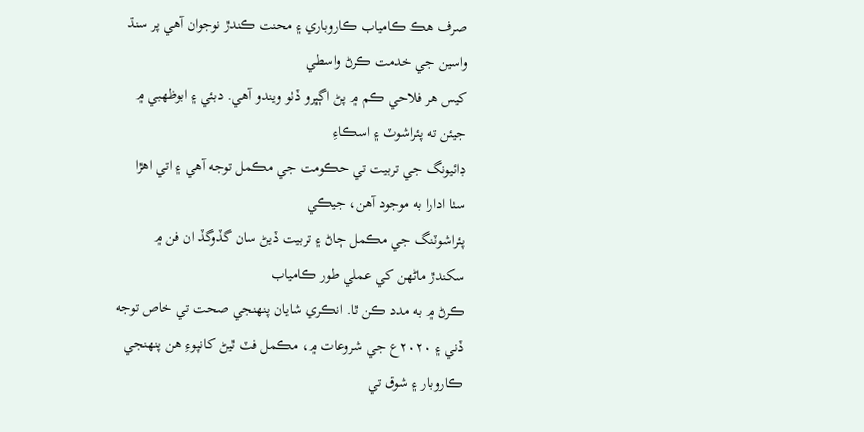صرف ھڪ ڪامياب ڪاروباري ۽ محنت ڪندڙ نوجوان آھي پر سنڌ واسين جي خدمت ڪرڻ واسطي
کيس ھر فلاحي ڪم ۾ پڻ اڳڀرو ڏٺو ويندو آھي. دبئي ۽ ابوظھبي ۾ جيئن ته پئراشوٽ ۽ اسڪاءِ
ڊائيونگ جي تربيت تي حڪومت جي مڪمل توجه آھي ۽ اتي اھڙا سٺا ادارا به موجود آھن، جيڪي
پئراشوٽنگ جي مڪمل ڄاڻ ۽ تربيت ڏيڻ سان گڏوگڏ ان فن ۾ سکندڙ ماڻھن کي عملي طور ڪامياب
ڪرڻ ۾ به مدد ڪن ٿا. انڪري شايان پنھنجي صحت تي خاص توجه ڏني ۽ ۲۰۲۰ع جي شروعات ۾، مڪمل فٽ ٿيڻ کانپوءِ ھن پنھنجي
ڪاروبار ۽ شوق تي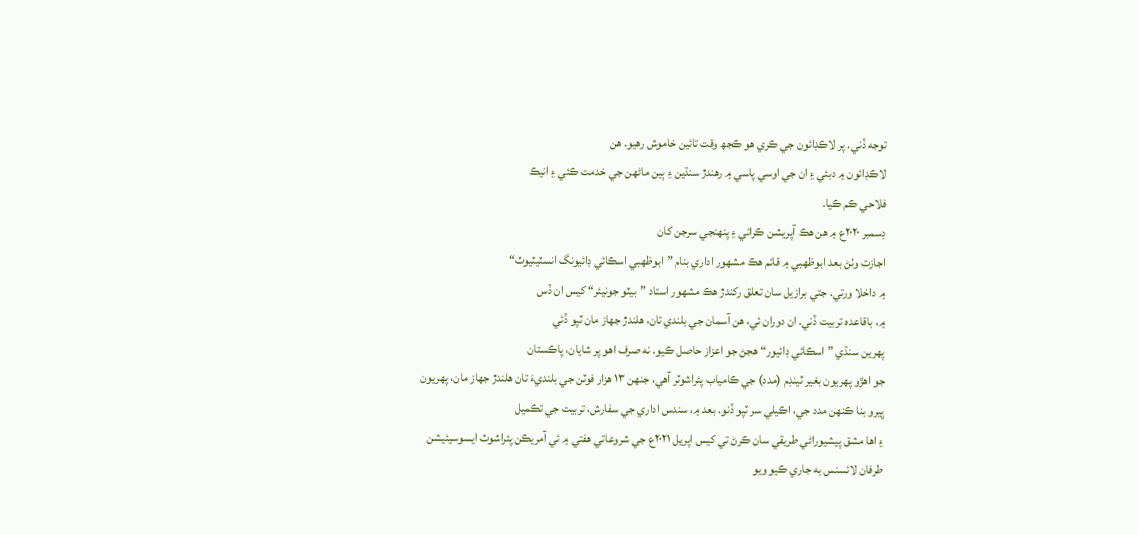توجه ڏني. پر لاڪڊائون جي ڪري ھو ڪجھ وقت تائين خاموش رھيو. ھن
لاڪڊائون ۾ دبئي ۽ ان جي اوسي پاسي ۾ رھندڙ سنڌين ۽ ٻين ماڻھن جي خدمت ڪئي ۽ انيڪ
فلاحي ڪم ڪيا.
ڊسمبر ۲۰۲۰ع ۾ ھن ھڪ آپريشن ڪرائي ۽ پنھنجي سرجن کان
اجازت وٺڻ بعد ابوظھبي ۾ قائم ھڪ مشھور اداري بنام ”ابوظھبي اسڪائي ڊائيونگ انسٽيٽيوٽ“
۾ داخلا ورتي. جتي برازيل سان تعلق رکندڙ ھڪ مشھور استاد ”بيٽو جونيئر“ کيس ان ڏس
۾، باقاعده تربيت ڏني. ان دوران ئي، ھن آسمان جي بلندي تان، ھلندڙ جھاز مان ٽپو ڏئي
پھرين سنڌي ”اسڪائي ڊائيور“ ھجڻ جو اعزاز حاصل ڪيو. نه صرف اھو پر شايان، پاڪستان
جو اھڙو پھريون بغير ٽينڊم (مدد) جي ڪامياب پئراشوٽر آھي، جنھن ۱۳ ھزار فوٽن جي بلنديءَ تان ھلندڙ جھاز مان، پھريون
ڀيرو بنا ڪنھن مدد جي، اڪيلي سر ٽپو ڏنو. بعد ۾، سندس اداري جي سفارش، تربيت جي تڪميل
۽ اھا مشق پيشيوراڻي طريقي سان ڪرڻ تي کيس اپريل ۲۰۲۱ع جي شروعاتي ھفتي ۾ ئي آمريڪن پئراشوٽ ايسوسيئيشن
طرفان لائسنس به جاري ڪيو ويو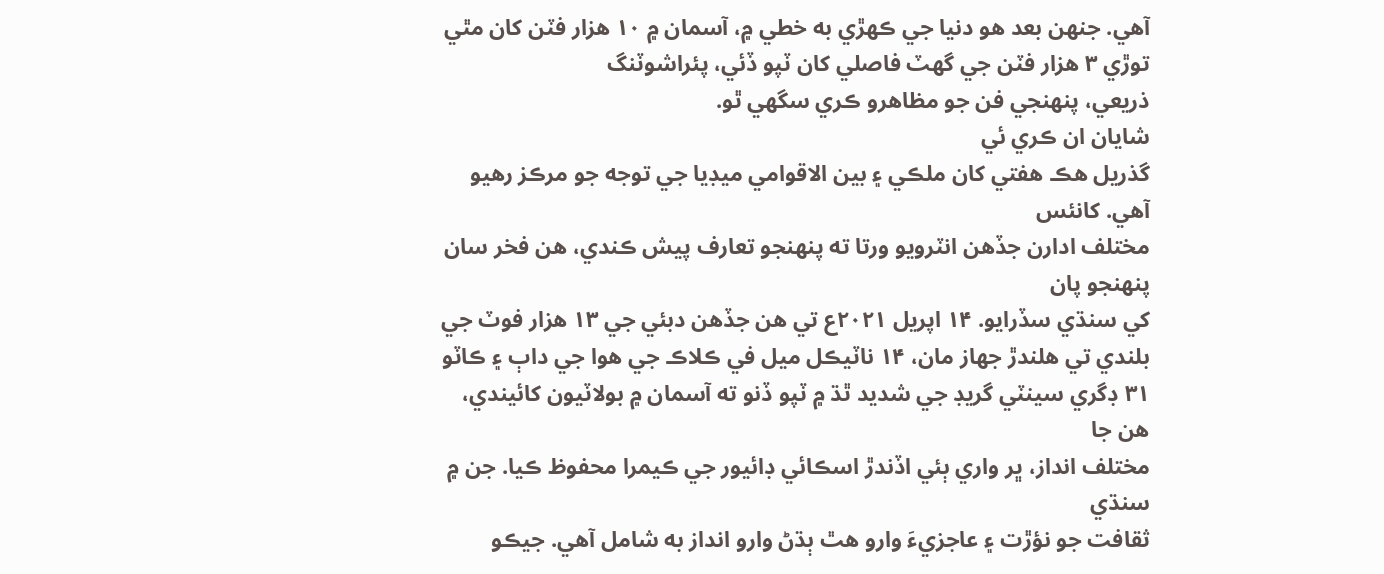آھي. جنھن بعد ھو دنيا جي ڪھڙي به خطي ۾، آسمان ۾ ۱۰ ھزار فٽن کان مٿي توڙي ۳ ھزار فٽن جي گھٽ فاصلي کان ٽپو ڏئي، پئراشوٽنگ
ذريعي، پنھنجي فن جو مظاھرو ڪري سگھي ٿو.
شايان ان ڪري ئي
گذريل ھڪ ھفتي کان ملڪي ۽ بين الاقوامي ميڊيا جي توجه جو مرڪز رھيو آھي. کانئس
مختلف ادارن جڏھن انٽرويو ورتا ته پنھنجو تعارف پيش ڪندي، ھن فخر سان پنھنجو پان
کي سنڌي سڏرايو. ۱۴ اپريل ۲۰۲۱ع تي ھن جڏھن دبئي جي ۱۳ ھزار فوٽ جي بلندي تي ھلندڙ جھاز مان، ۱۴ ناٽيڪل ميل في ڪلاڪ جي ھوا جي داٻ ۽ ڪاٽو ۳۱ ڊگري سينٽي گريڊ جي شديد ٿڌ ۾ ٽپو ڏنو ته آسمان ۾ بولاٽيون کائيندي، ھن جا
مختلف انداز، ڀر واري ٻئي اڏندڙ اسڪائي ڊائيور جي ڪيمرا محفوظ ڪيا. جن ۾ سنڌي
ثقافت جو نؤڙت ۽ عاجزيءَ وارو ھٿ ٻڌڻ وارو انداز به شامل آھي. جيڪو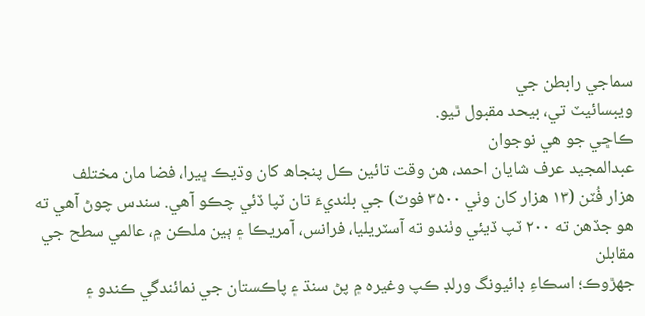سماجي رابطن جي
ويبسائيٽ تي، بيحد مقبول ٿيو.
ڪاڇي جو ھي نوجوان
عبدالمجيد عرف شايان احمد، ھن وقت تائين ڪل پنجاھ کان وڌيڪ ڀيرا، فضا مان مختلف
ھزار فُٽن (۱۳ ھزار کان وٺي ۳۵۰۰ فوٽ) جي بلنديءَ تان ٽپا ڏئي چڪو آھي. سندس چوڻ آھي ته ھو جڏھن ته ۲۰۰ ٽپ ڏيئي وٺندو ته آسٽريليا، فرانس، آمريڪا ۽ ٻين ملڪن ۾، عالمي سطح جي مقابلن
جھڙوڪ؛ اسڪاءِ ڊائيونگ ورلڊ ڪپ وغيره ۾ پڻ سنڌ ۽ پاڪستان جي نمائندگي ڪندو ۽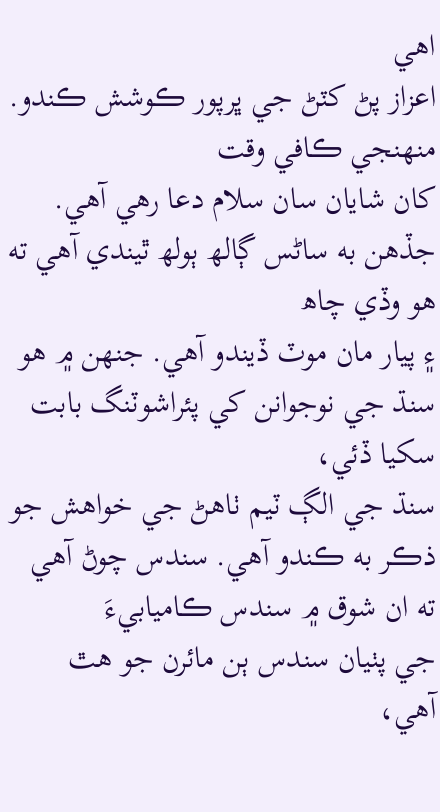اھي
اعزاز پڻ کٽڻ جي ڀرپور ڪوشش ڪندو.
منھنجي ڪافي وقت
کان شايان سان سلام دعا رھي آھي. جڏھن به ساڻس ڳالھ ٻولھ ٿيندي آھي ته ھو وڏي چاھ
۽ پيار مان موٽ ڏيندو آھي. جنھن ۾ ھو سنڌ جي نوجوانن کي پئراشوٽنگ بابت سکيا ڏئي،
سنڌ جي الڳ ٽيم ٺاھڻ جي خواھش جو ذڪر به ڪندو آھي. سندس چوڻ آھي ته ان شوق ۾ سندس ڪاميابيءَ
جي پٺيان سندس ٻن مائرن جو ھٿ آھي،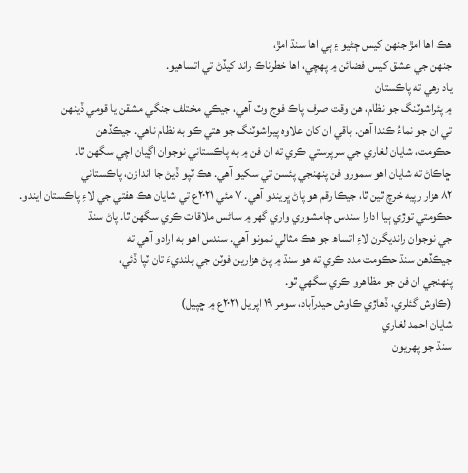ھڪ اھا امڙ جنھن کيس ڄڻيو ۽ ٻي اھا سنڌ امڙ،
جنھن جي عشق کيس فضائن ۾ پھچي، اھا خطرناڪ راند کيڏڻ تي اتساھيو.
ياد رھي ته پاڪستان
۾ پئراشوٽنگ جو نظام، ھن وقت صرف پاڪ فوج وٽ آھي، جيڪي مختلف جنگي مشقن يا قومي ڏينھن
تي ان جو نماءُ ڪندا آھن. باقي ان کان علاوه پيراشوٽنگ جو ھتي ڪو به نظام ناھي. جيڪڏھن
حڪومت، شايان لغاري جي سرپرستي ڪري ته ان فن ۾ به پاڪستاني نوجوان اڳيان اچي سگھن ٿا.
ڇاڪاڻ ته شايان اھو سمورو فن پنھنجي پئسن تي سکيو آھي. ھڪ ٽپو ڏيڻ جا اندازن، پاڪستاني
۸۲ ھزار رپيه خرچ ٿين ٿا، جيڪا رقم ھو پاڻ ڀريندو آھي. ۷ مئي ۲۰۲۱ع تي شايان ھڪ ھفتي جي لاءِ پاڪستان ايندو.
حڪومتي توڙي ٻيا ادارا سندس ڄامشوري واري گھر ۾ ساڻس ملاقات ڪري سگھن ٿا. پاڻ سنڌ
جي نوجوان رانديگرن لاءِ اتساھ جو ھڪ مثالي نمونو آھي. سندس اھو به ارادو آھي ته
جيڪڏھن سنڌ حڪومت مدد ڪري ته ھو سنڌ ۾ پڻ ھزارين فوٽن جي بلنديءَ تان ٽپا ڏئي،
پنھنجي ان فن جو مظاھرو ڪري سگھي ٿو.
(ڪاوش گئلري، ڏھاڙي ڪاوش حيدرآباد، سومر ۱۹ اپريل ۲۰۲۱ع ۾ ڇپيل)
شايان احمد لغاري
سنڌ جو پهريون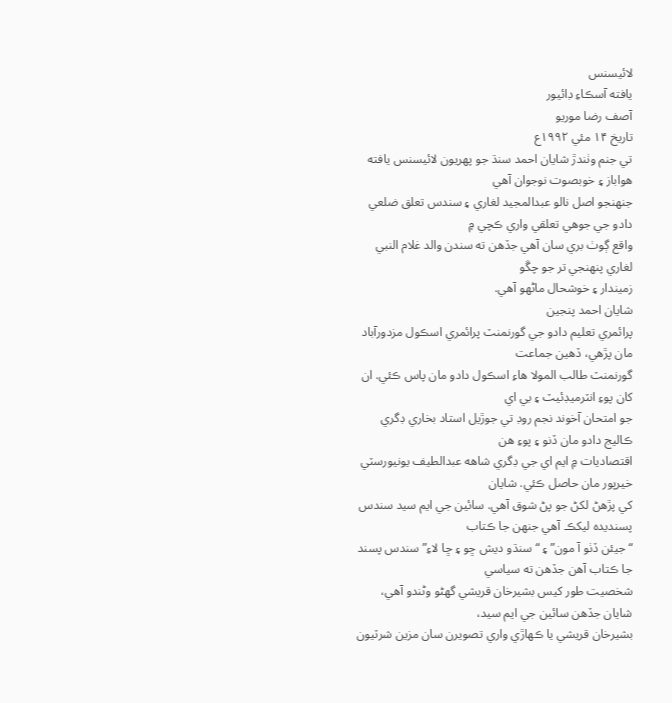لائيسنس
يافته آسڪاءِ ڊائيور
آصف رضا موريو
تاريخ ۱۴ مئي ۱۹۹۲ع
تي جنم وٺندڙ شايان احمد سنڌ جو پهريون لائيسنس يافته هواباز ۽ خوبصوت نوجوان آهي
جنهنجو اصل نالو عبدالمجيد لغاري ۽ سندس تعلق ضلعي دادو جي جوهي تعلقي واري ڪچي ۾
واقع ڳوٺ بري سان آهي جڏهن ته سندن والد غلام النبي لغاري پنهنجي تر جو چڱو
زميندار ۽ خوشحال ماڻهو آهي.
شايان احمد پنجين
پرائمري تعليم دادو جي گورنمنٽ پرائمري اسڪول مزدورآباد مان پڙهي، ڏهين جماعت
گورنمنٽ طالب المولا هاءِ اسڪول دادو مان پاس ڪئي. ان کان پوءِ انٽرميڊئيٽ ۽ بي اي
جو امتحان آخوند نجم روڊ تي جوڙيل استاد بخاري ڊگري ڪاليج دادو مان ڏنو ۽ پوءِ هن
اقتصاديات ۾ ايم اي جي ڊگري شاهه عبدالطيف يونيورسٽي خيرپور مان حاصل ڪئي. شايان
کي پڙهڻ لکڻ جو پڻ شوق آهي. سائين جي ايم سيد سندس پسنديده ليکڪ آهي جنهن جا ڪتاب
“جيئن ڏٺو آ مون” ۽ “سنڌو ديش ڇو ۽ ڇا لاءِ” سندس پسند جا ڪتاب آهن جڏهن ته سياسي
شخصيت طور کيس بشيرخان قريشي گهڻو وڻندو آهي، شايان جڏهن سائين جي ايم سيد،
بشيرخان قريشي يا ڪهاڙي واري تصويرن سان مزين شرٽيون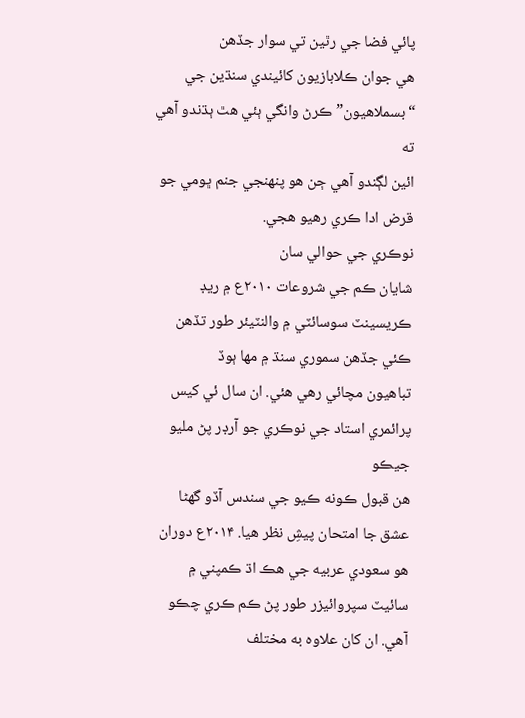پائي فضا جي رٿين تي سوار جڏهن
هي جوان ڪلابازيون کائيندي سنڌين جي “بسملاهيون” ڪرڻ وانگي ٻئي هٿ ٻڌندو آهي ته
ائين لڳندو آهي ڄن هو پنهنجي جنم ڀومي جو قرض ادا ڪري رهيو هجي.
نوڪري جي حوالي سان
شايان ڪم جي شروعات ۲۰۱۰ع ۾ ريڊ ڪريسينٽ سوسائٽي ۾ والنٽيئر طور تڏهن ڪئي جڏهن سموري سنڌ ۾ مها ٻوڏ
تباهيون مچائي رهي هئي. ان سال ئي کيس پرائمري استاد جي نوڪري جو آرڊر پڻ مليو جيڪو
هن قبول ڪونه ڪيو جي سندس آڏو گهڻا عشق جا امتحان پيشِ نظر هيا. ۲۰۱۴ع دوران هو سعودي عربيه جي هڪ اڌ ڪمپني ۾
سائيٽ سپروائيزر طور پڻ ڪم ڪري چڪو آهي. ان کان علاوه به مختلف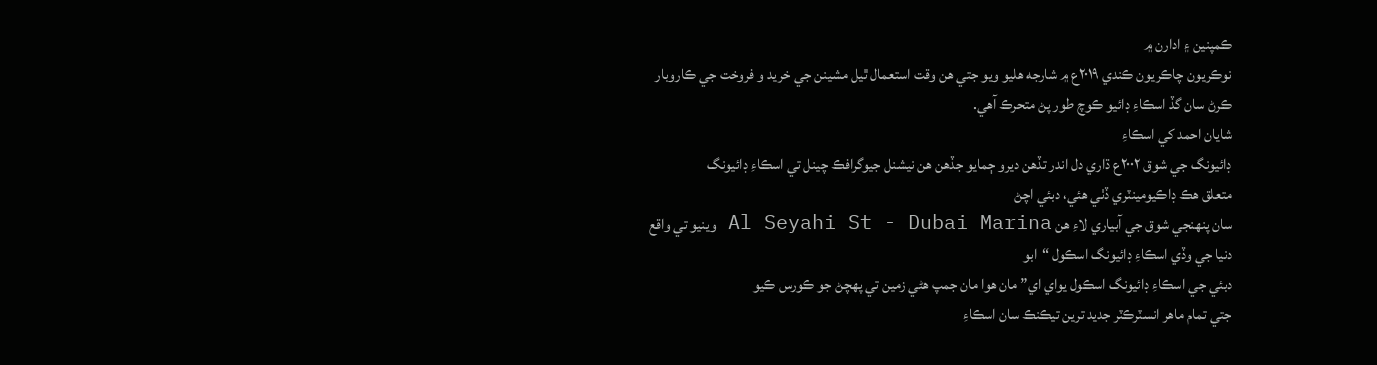ڪمپنين ۽ ادارن ۾
نوڪريون چاڪريون ڪندي ۲۰۱۹ع ۾ شارجه هليو ويو جتي هن وقت استعمال ٿيل مشينن جي خريد و فروخت جي ڪاروبار
ڪرڻ سان گڏ اسڪاءِ ڊائيو ڪوچ طور پڻ متحرڪ آهي.
شايان احمد کي اسڪاءِ
ڊائيونگ جي شوق ۲۰۰۲ع ڌاري دل اندر تڏهن ديرو ڄمايو جڏهن هن نيشنل جيوگرافڪ چينل تي اسڪاءِ ڊائيونگ
متعلق هڪ ڊاڪيومينٽري ڏٺي هئي، دبئي اچڻ
سان پنهنجي شوق جي آبياري لاءِ هن Al Seyahi St - Dubai Marina وينيو تي واقع دنيا جي وڏي اسڪاءِ ڊائيونگ اسڪول “ابو
دبئي جي اسڪاءِ ڊائيونگ اسڪول يواي اي” مان هوا مان جمپ هڻي زمين تي پهچڻ جو ڪورس ڪيو
جتي تمام ماهر انسٽرڪٽر جديد ترين تيڪنڪ سان اسڪاءِ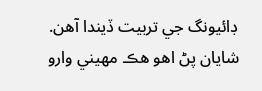ڊائيونگ جي تربيت ڏيندا آهن.
شايان پڻ اهو هڪ مهيني وارو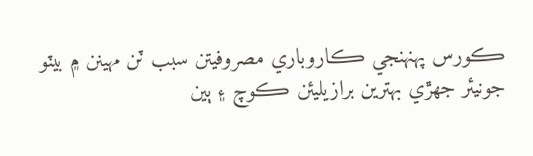ڪورس پهنهنجي ڪاروباري مصروفيتن سبب ٽن مهينن ۾ بيٽو
جونيئر جهڙي بهترين برازيليئن ڪوچ ۽ ٻين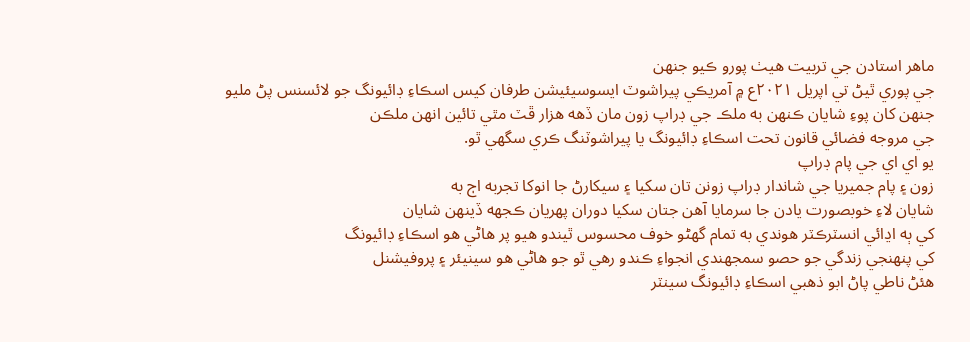ماهر استادن جي تربيت هيٺ پورو ڪيو جنهن
جي پوري ٿيڻ تي اپريل ۲۰۲۱ع ۾ آمريڪي پيراشوٽ ايسوسيئيشن طرفان کيس اسڪاءِ ڊائيونگ جو لائسنس پڻ مليو
جنهن کان پوءِ شايان ڪنهن به ملڪ جي ڊراپ زون مان ڏهه هزار ڦٽ مٿي تائين انهن ملڪن
جي مروجه فضائي قانون تحت اسڪاءِ ڊائيونگ يا پيراشوٽنگ ڪري سگهي ٿو.
يو اي اي جي پام ڊراپ
زون ۽ پام جميريا جي شاندار ڊراپ زونن تان سکيا ۽ سيکارڻ جا انوکا تجربه اڄ به
شايان لاءِ خوبصورت يادن جا سرمايا آهن جتان سکيا دوران پهريان ڪجهه ڏينهن شايان
کي ٻه اڍائي انسٽرڪٽر هوندي به تمام گهڻو خوف محسوس ٿيندو هيو پر هاڻي هو اسڪاءِ ڊائيونگ
کي پنهنجي زندگي جو حصو سمجهندي انجواءِ ڪندو رهي ٿو جو هاڻي هو سينيئر ۽ پروفيشنل
هئڻ ناطي پاڻ ابو ذهبي اسڪاءِ ڊائيونگ سينٽر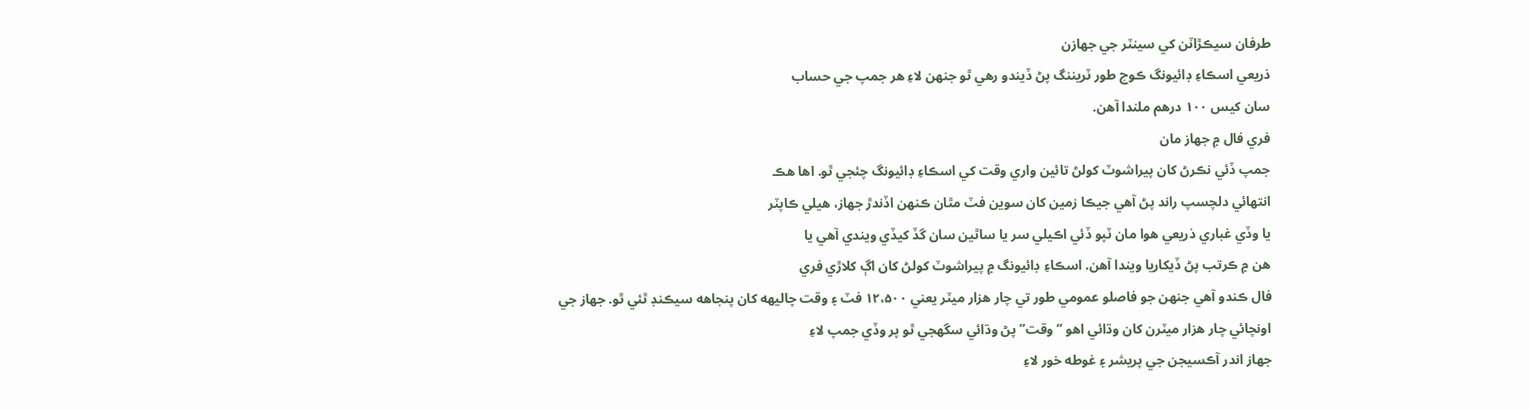طرفان سيڪڙاٽن کي سينٽر جي جهازن
ذريعي اسڪاءِ ڊائيونگ ڪوچ طور ٽريننگ پڻ ڏيندو رهي ٿو جنهن لاءِ هر جمپ جي حساب
سان کيس ۱۰۰ درهم ملندا آهن.
فري فال ۾ جهاز مان
جمپ ڏئي نڪرڻ کان پيراشوٽ کولڻ تائين واري وقت کي اسڪاءِ ڊائيونگ چئجي ٿو. اها هڪ
انتهائي دلچسپ راند پڻ آهي جيڪا زمين کان سوين فٽ مٿان ڪنهن اڏندڙ جهاز، هيلي ڪاپٽر
يا وڏي غباري ذريعي هوا مان ٽپو ڏئي اڪيلي سر يا ساٿين سان گڏ کيڏي ويندي آهي يا
هن ۾ ڪرتب پڻ ڏيکاريا ويندا آهن. اسڪاءِ ڊائيونگ ۾ پيراشوٽ کولڻ کان اڳ کلاڙي فري
فال ڪندو آهي جنهن جو فاصلو عمومي طور تي چار هزار ميٽر يعني ۱۲،۵۰۰ فٽ ۽ وقت چاليهه کان پنجاهه سيڪنڊ ٿئي ٿو. جهاز جي
اونچائي چار هزار ميٽرن کان وڌائي اهو “وقت” پڻ وڌائي سگهجي ٿو پر وڏي جمپ لاءِ
جهاز اندر آڪسيجن جي پريشر ۽ غوطه خور لاءِ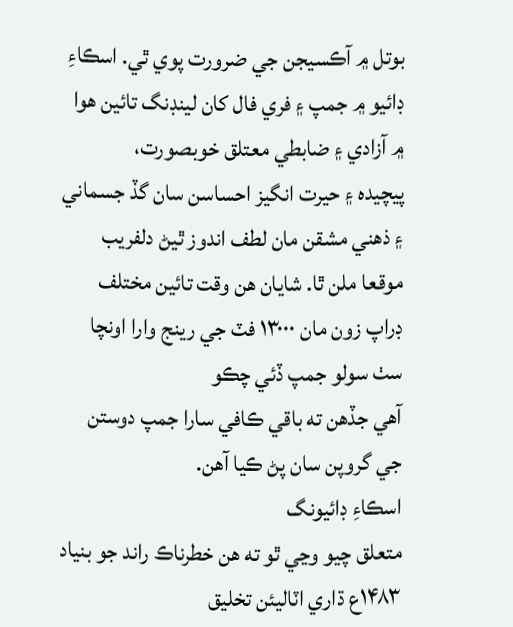بوتل ۾ آڪسيجن جي ضرورت پوي ٿي. اسڪاءِ
ڊائيو ۾ جمپ ۽ فري فال کان لينڊنگ تائين هوا ۾ آزادي ۽ ضابطي معتلق خوبصورت،
پيچيده ۽ حيرت انگيز احساسن سان گڏ جسماني ۽ ذهني مشقن مان لطف اندوز ٿيڻ دلفريب
موقعا ملن ٿا. شايان هن وقت تائين مختلف ڊراپ زون مان ۱۳۰۰۰ فٽ جي رينج وارا اونچا سٺ سولو جمپ ڏئي چڪو
آهي جڏهن ته باقي ڪافي سارا جمپ دوستن جي گروپن سان پڻ ڪيا آهن.
اسڪاءِ ڊائيونگ
متعلق چيو وڃي ٿو ته هن خطرناڪ راند جو بنياد ۱۴۸۳ع ڌاري اٽاليئن تخليق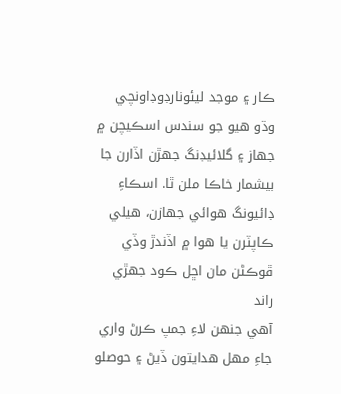ڪار ۽ موجد ليئونارڊوڊاونچي
وڌو هيو جو سندس اسڪيچن ۾ جهاز ۽ گلائيڊنگ جهڙن اڏارن جا بيشمار خاڪا ملن ٿا. اسڪاءِ
ڊائيونگ هوائي جهازن، هيلي ڪاپٽرن يا هوا ۾ اڏندڙ وڏي ڦوڪڻن مان اڇل ڪود جهڙي راند
آهي جنهن لاءِ جمپ ڪرڻ واري جاءِ مهل هدايتون ڏيڻ ۽ حوصلو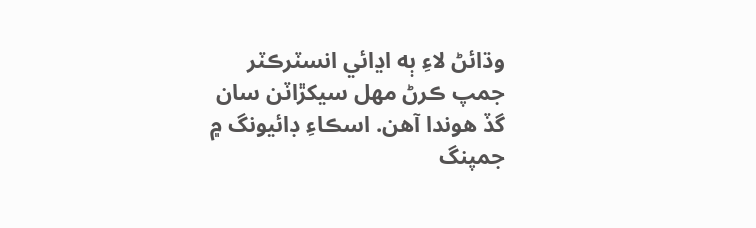وڌائڻ لاءِ ٻه اڍائي انسٽرڪٽر
جمپ ڪرڻ مهل سيکڙاٽن سان گڏ هوندا آهن. اسڪاءِ ڊائيونگ ۾ جمپنگ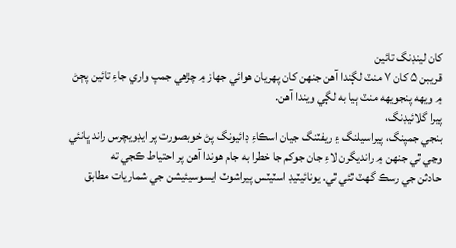کان لينڊنگ تائين
قريبن ۵ کان ۷ منٽ لڳندا آهن جنهن کان پهريان هوائي جهاز ۾ چڙهي جمپ واري جاءِ تائين پڄڻ
۾ ويهه پنجويهه منٽ ٻيا به لڳي ويندا آهن.
پيرا گلائيڊنگ،
بنجي جمپنگ، پيراسيلنگ ۽ ريفٽنگ جيان اسڪاءِ ڊائيونگ پڻ خوبصورت پر ايڊويچرس راند ڀانئي
وڃي ٿي جنهن ۾ رانديگرن لاءِ جان جوکم جا خطرا به جام هوندا آهن پر احتياط ڪجي ته
حادثن جي رسڪ گهٽ ٿئي ٿي. يونائيٽيڊ اسٽيٽس پيراشوٽ ايسوسيئيشن جي شماريات مطابق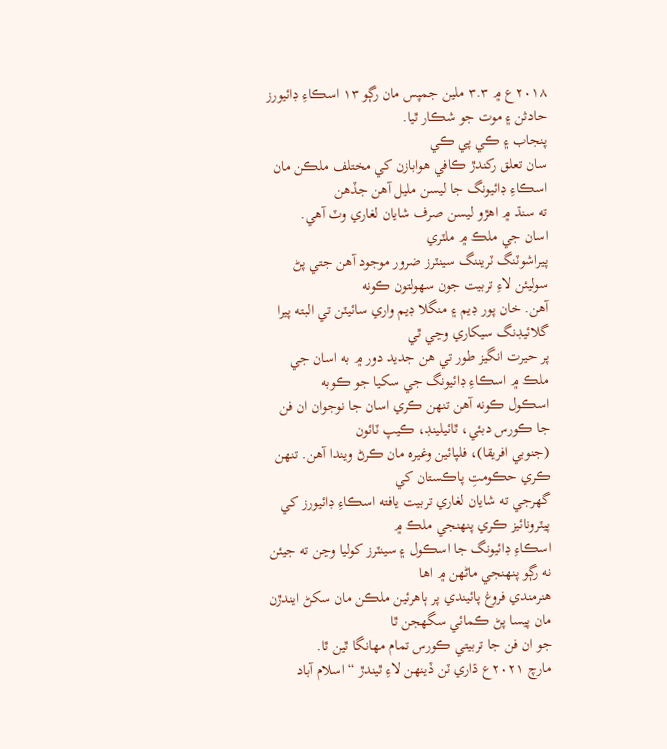۲۰۱۸ع ۾ ۳.۳ ملين جمپس مان رڳو ۱۳ اسڪاءِ ڊائيورز حادثن ۽ موت جو شڪار ٿيا.
پنجاب ۽ ڪي پي ڪي
سان تعلق رکندڙ ڪافي هوابازن کي مختلف ملڪن مان اسڪاءِ ڊائيونگ جا ليسن مليل آهن جڏهن
ته سنڌ ۾ اهڙو ليسن صرف شايان لغاري وٽ آهي.
اسان جي ملڪ ۾ ملٽري
پيراشوٽنگ ٽريننگ سينٽرز ضرور موجود آهن جتي پڻ سوليئن لاءِ تربيت جون سهولتون ڪونه
آهن. خان پور ڊيم ۽ منگلا ڊيم واري سائيٽن تي البته پيرا گلائيڊنگ سيکاري وڃي ٿي
پر حيرت انگيز طور تي هن جديد دور ۾ به اسان جي ملڪ ۾ اسڪاءِ ڊائيونگ جي سکيا جو ڪوبه
اسڪول ڪونه آهن تنهن ڪري اسان جا نوجوان ان فن جا ڪورس دبئي، ٿائيلينڊ، ڪيپ ٽائون
(جنوبي افريقا)، فلپائين وغيره مان ڪرڻ ويندا آهن. تنهن ڪري حڪومتِ پاڪستان کي
گهرجي ته شايان لغاري تربيت يافته اسڪاءِ ڊائيورز کي پيٽرونائيز ڪري پنهنجي ملڪ ۾
اسڪاءِ ڊائيونگ جا اسڪول ۽ سينٽرز کوليا وڃن ته جيئن نه رڳو پنهنجي ماڻهن ۾ اها
هنرمندي فروغ پائيندي پر ٻاهرئين ملڪن مان سکڻ ايندڙن مان پيسا پڻ ڪمائي سگهجن ٿا
جو ان فن جا تربيتي ڪورس تمام مهانگا ٿين ٿا.
مارچ ۲۰۲۱ع ڌاري ٽن ڏينهن لاءِ ٿيندڙ “اسلام آباد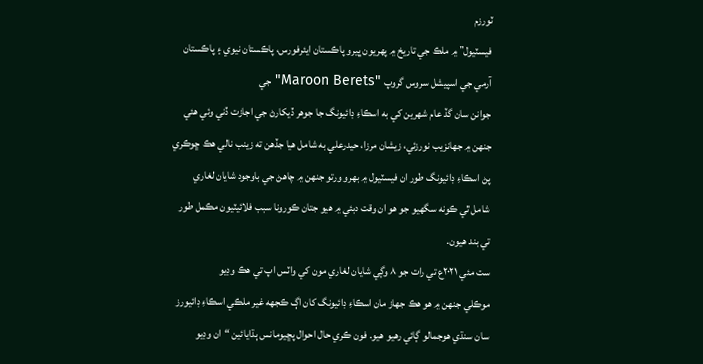ٽورزم
فيسٽيول” ۾ ملڪ جي تاريخ ۾ پهريون ڀيرو پاڪستان ايئرفورس، پاڪستان نيوي ۽ پاڪستان
آرمي جي اسپيشل سروس گروپ "Maroon Berets" جي
جوانن سان گڏ عام شهرين کي به اسڪاءِ ڊائيونگ جا جوهر ڏيکارڻ جي اجازت ڏني وئي هئي
جنهن ۾ جهانزيب نورزئي، زيشان مرزا، حيدرعلي به شامل هيا جڏهن ته زينب نالي هڪ ڇوڪري
پڻ اسڪاءِ ڊائيونگ طور ان فيسٽيول ۾ بهرو ورتو جنهن ۾ چاهڻ جي باوجود شايان لغاري
شامل ٿي ڪونه سگهيو جو هو ان وقت دبئي ۾ هيو جتان ڪورونا سبب فلائيٽيون مڪمل طور
تي بند هيون.
ست مئي ۲۰۲۱ع تي رات جو ۸ وڳي شايان لغاري مون کي واٽس اپ تي هڪ وڊيو
موڪلي جنهن ۾ هو هڪ جهاز مان اسڪاءِ ڊائيونگ کان اڳ ڪجهه غير ملڪي اسڪاءِ ڊائيورز
سان سنڌي هوجمالو ڳائي رهيو هيو. فون ڪري حال احوال پڇيومانس ٻڌايائين “ان وڊيو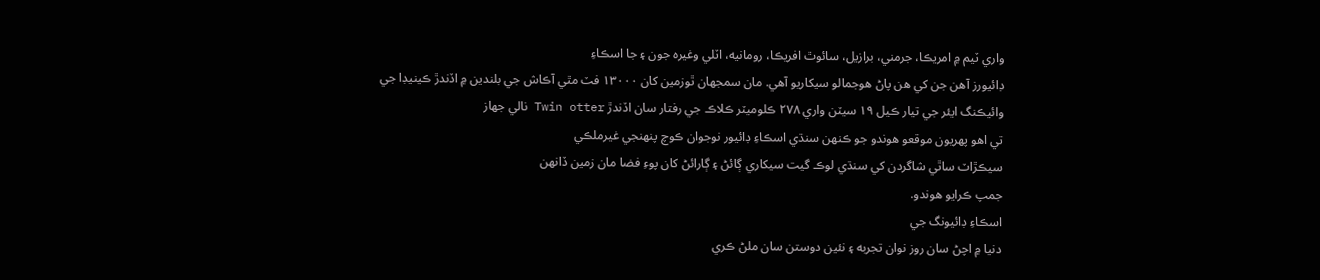واري ٽيم ۾ امريڪا، جرمني، برازيل، سائوٿ افريڪا، رومانيه، اٽلي وغيره جون ۽ جا اسڪاءِ
ڊائيورز آهن جن کي هن پاڻ هوجمالو سيکاريو آهي. مان سمجهان ٿوزمين کان ۱۳۰۰۰ فٽ مٿي آڪاش جي بلندين ۾ اڏندڙ ڪينيڊا جي
وائيڪنگ ايئر جي تيار ڪيل ۱۹ سيٽن واري ۲۷۸ ڪلوميٽر ڪلاڪ جي رفتار سان اڏندڙ Twin otter نالي جهاز
تي اهو پهريون موقعو هوندو جو ڪنهن سنڌي اسڪاءِ ڊائيور نوجوان ڪوچ پنهنجي غيرملڪي
سيڪڙاٽ ساٿي شاگردن کي سنڌي لوڪ گيت سيکاري ڳائڻ ۽ ڳارائڻ کان پوءِ فضا مان زمين ڏانهن
جمپ ڪرايو هوندو.
اسڪاءِ ڊائيونگ جي
دنيا ۾ اچڻ سان روز نوان تجربه ۽ نئين دوستن سان ملڻ ڪري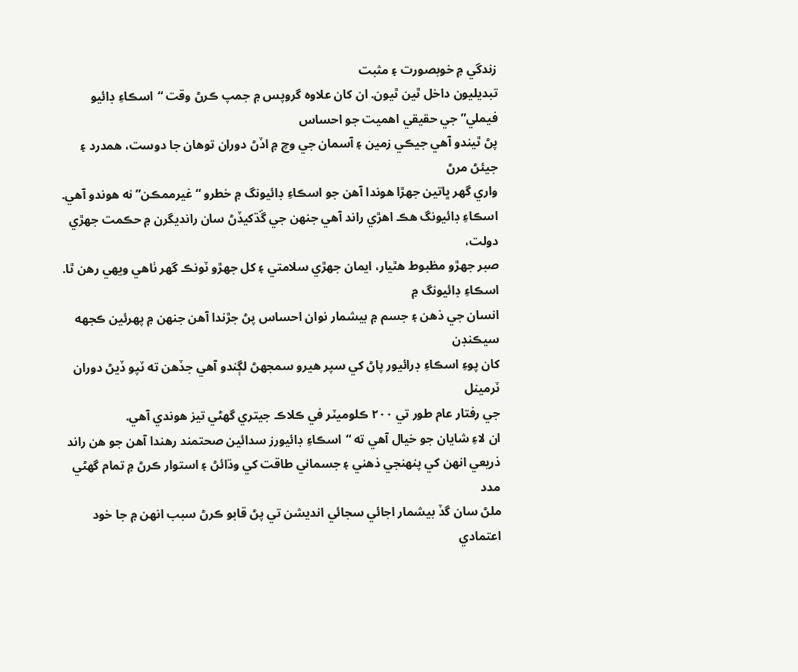زندگي ۾ خوبصورت ۽ مثبت
تبديليون داخل ٿين ٿيون. ان کان علاوه گروپس ۾ جمپ ڪرڻ وقت “اسڪاءِ ڊائيو فيملي” جي حقيقي اهميت جو احساس
پڻ ٿيندو آهي جيڪي زمين ۽ آسمان جي وچ ۾ اڏڻ دوران توهان جا دوست، همدرد ۽ جيئڻ مرڻ
واري گهر ڀاتين جهڙا هوندا آهن جو اسڪاءِ ڊائيونگ ۾ خطرو “غيرممڪن” نه هوندو آهي.
اسڪاءِ ڊائيونگ هڪ اهڙي راند آهي جنهن جي ڱڌکيڏڻ سان رانديگرن ۾ حڪمت جهڙي دولت،
صبر جهڙو مظبوط هٿيار، ايمان جهڙي سلامتي ۽ کل جهڙو ٽونڪ گهر ٺاهي ويهي رهن ٿا.
اسڪاءِ ڊائيونگ ۾
انسان جي ذهن ۽ جسم ۾ بيشمار نوان احساس پڻ جڙندا آهن جنهن ۾ پهرئين ڪجهه سيڪنڊن
کان پوءِ اسڪاءِ ڊرائيور پاڻ کي سپر هيرو سمجهڻ لڳندو آهي جڏهن ته ٽپو ڏيڻ دوران ٽرمينل
جي رفتار عام طور تي ۲۰۰ ڪلوميٽر في ڪلاڪ جيتري گهڻي تيز هوندي آهي.
ان لاءِ شايان جو خيال آهي ته “اسڪاءِ ڊائيورز سدائين صحتمند رهندا آهن جو هن راند
ذريعي انهن کي پنهنجي ذهني ۽ جسماني طاقت کي وڌائڻ ۽ استوار ڪرڻ ۾ تمام گهڻي مدد
ملڻ سان گڏ بيشمار اجائي سجائي انديشن تي پڻ قابو ڪرڻ سبب انهن ۾ جا خود اعتمادي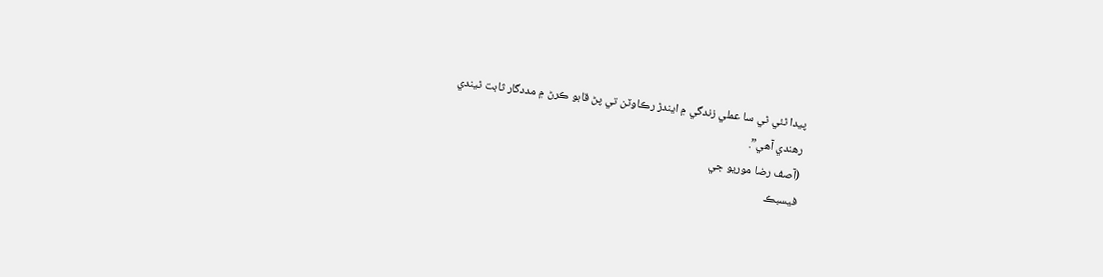پيدا ٿئي ٿي سا عملي زندگي ۾ ايندڙ رڪاوٽن تي پڻ قابو ڪرڻ ۾ مددگار ثابت ٿيندي
رهندي آهي”.
(آصف رضا موريو جي
فيسبڪ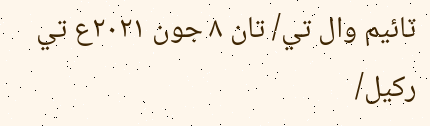ٽائيم وال تي/ تان ۸ جون ۲۰۲۱ع تي رکيل/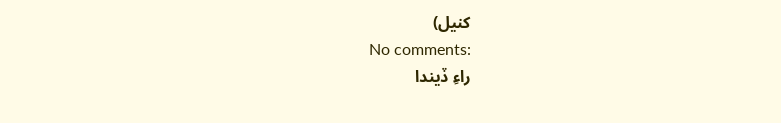کنيل)
No comments:
راءِ ڏيندا